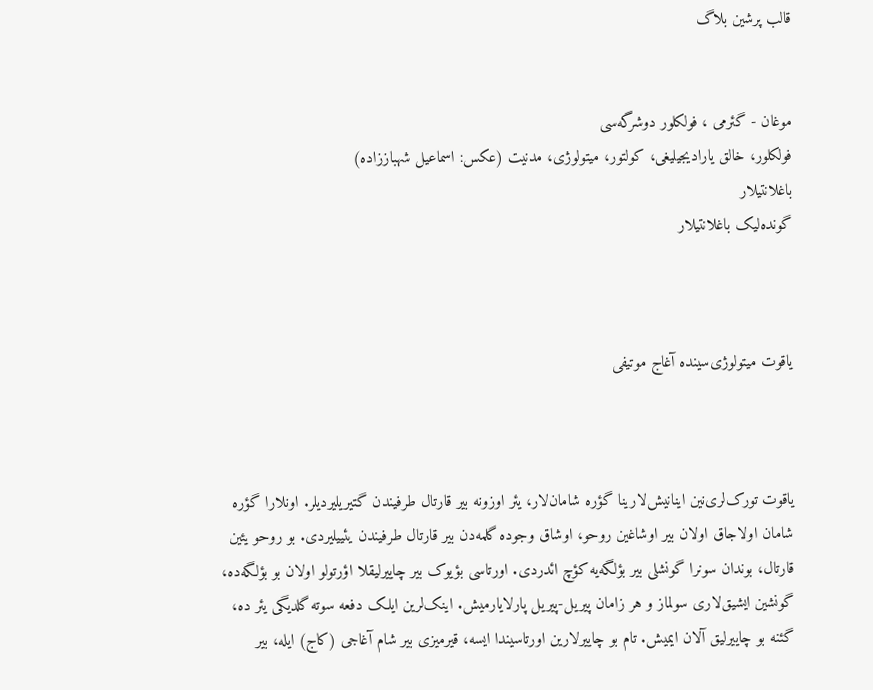قالب پرشین بلاگ


موغان - گئرمی ، فولکلور دوشرگه‌سی
فولکلور، خالق یارادیجیلیغی، کولتور، میتولوژی، مدنیت (عکس: اسماعیل شهباززاده)
باغلانتیلار
گونده‌لیک باغلانتیلار



یاقوت میتولوژی‌سینده آغاج موتیفی



یاقوت تورک‌لری‌نین اینانیش‌لارینا گؤره شامان‌لار، یئر اوزونه بیر قارتال طرفیندن گتیریلیردیلر. اونلارا گؤره شامان اولاجاق اولان بیر اوشاغین روحو، اوشاق وجوده گلمه‌دن بیر قارتال طرفیندن یئییلیردی. بو روحو یئین قارتال، بوندان سونرا گونشلی بیر بؤلگه‌یه کؤچ ائدردی. اورتاسی بؤیوک بیر چاییرلیقلا اؤرتولو اولان بو بؤلگه‌ده، گونشین ایشیق‌لاری سولماز و هر زامان پیریل-پیریل پارلایارمیش. اینک‌لرین ایلک دفعه سوته گلدیگی یئر ده، گئنه بو چاییرلیق آلان ایمیش. تام بو چاییرلارین اورتاسیندا ایسه، قیرمیزی بیر شام آغاجی (کاج) ایله، بیر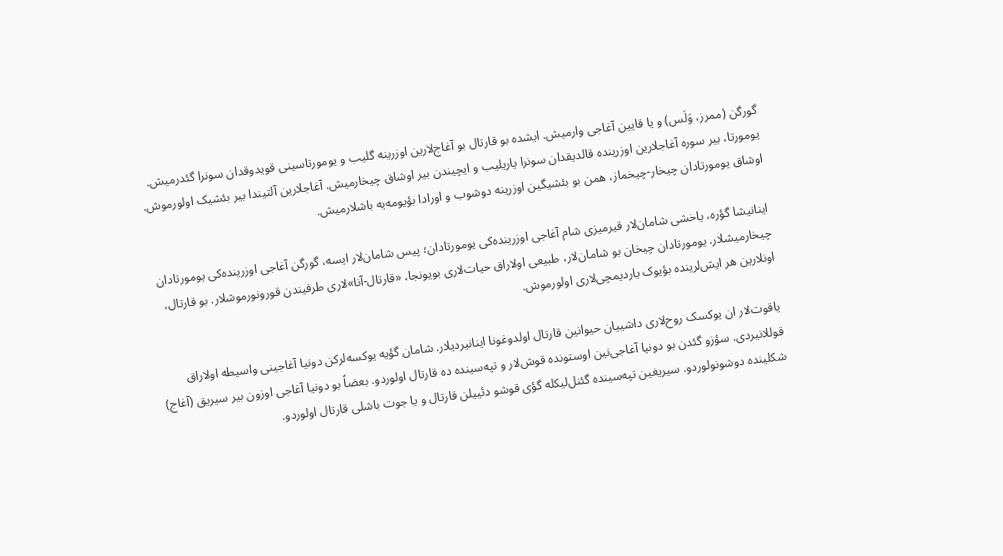گورگن (ممرز، وَلَس) و یا قایین آغاجی وارمیش. ایشده بو قارتال بو آغاج‌لارین اوزرینه گلیب و یومورتاسینی قویدوقدان سونرا گئدرمیش. یومورتا، بیر سوره آغاجلارین اوزرینده قالدیقدان سونرا یاریلیب و ایچیندن بیر اوشاق چیخارمیش. آغاجلارین آلتیندا بیر بئشیک اولورموش. اوشاق یومورتا‌دان چیخار-چیخماز، همن بو بئشیگین اوزرینه دوشوب و اورادا بؤیومه‌یه باشلارمیش.

اینانیشا گؤره، یاخشی شامان‌لار قیرمیزی شام آغاجی اوزرینده‌کی یومورتا‌دان؛ پیس شامان‌لار ایسه، گورگن آغاجی اوزرینده‌کی یومورتا‌دان چیخارمیشلار. یومورتا‌دان چیخان بو شامان‌لار، طبیعی اولاراق حیات‌لاری بویونجا، «قارتال-آنا»لاری طرفیندن قورونورموشلار. بو قارتال، اونلارین هر ایش‌لرینده بؤیوک یاردیمچی‌لاری اولورموش.

یاقوت‌لار ان یوکسک روح‌لاری داشییان حیوانین قارتال اولدوغونا اینانیردیلار. شامان گؤیه یوکسه‌لرکن دونیا آغاجینی واسیطه اولاراق قوللانیردی. سؤزو گئدن بو دونیا آغاجی‌نین اوستونده قوش‌لار و تپه‌سینده ده قارتال اولوردو. بعضاً بو دونیا آغاجی اوزون بیر سیریق (آغاج) شکلینده دوشونولوردو. سیریغین تپه‌سینده گئنل‌لیکله گؤی قوشو دئییلن قارتال و یا جوت باشلی قارتال اولوردو.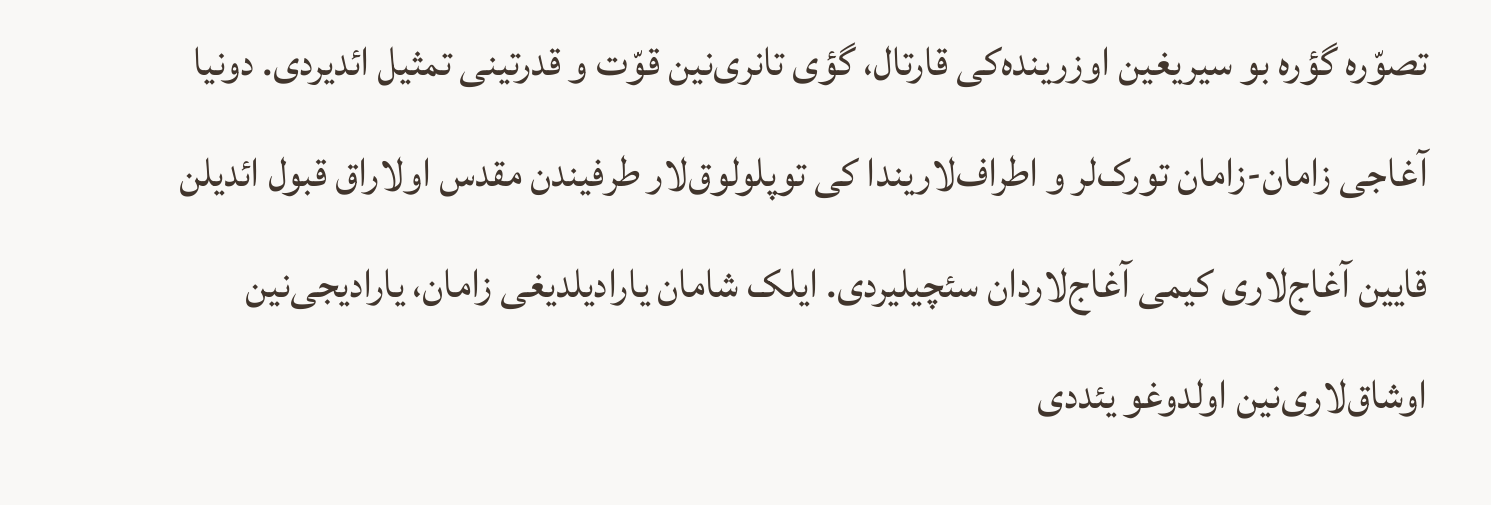تصوّره گؤره بو سیریغین اوزرینده‌کی قارتال، گؤی تانری‌نین قوّت و قدرتینی تمثیل ائدیردی. دونیا آغاجی زامان-زامان تورک‌لر و اطراف‌لاریندا کی توپلولوق‌لار طرفیندن مقدس اولاراق قبول ائدیلن قایین آغاج‌لاری کیمی آغاج‌لاردان سئچیلیردی. ایلک شامان یارادیلدیغی زامان، یارادیجی‌نین اوشاق‌لاری‌نین اولدوغو یئددی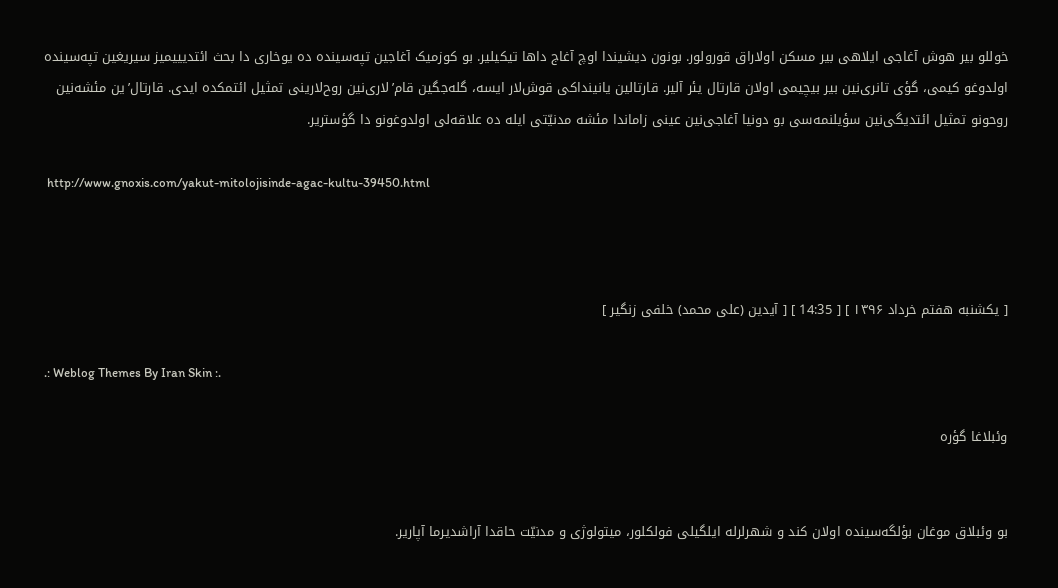خوللو بیر هوش آغاجی ایلاهی بیر مسکن اولاراق قورولور. بونون دیشیندا اوچ آغاج داها تیکیلیر. بو کوزمیک آغاجین تپه‌سینده ده یوخاری دا بحث ائتدیییمیز سیریغین تپه‌سینده اولدوغو کیمی، گؤی تانری‌نین بیر بیچیمی اولان قارتال یئر آلیر. قارتالین یانینداکی قوش‌لار ایسه، گله‌جگین قام’لاری‌نین روح‌لارینی تمثیل ائتمکده ا‌یدی. قارتال’ین مئشه‌نین روحونو تمثیل ائتدیگی‌نین سؤیلنمه‌سی بو دونیا آغاجی‌نین عینی زاماندا مئشه مدنیّتی ‌ایله ده علاقه‌لی اولدوغونو دا گؤستریر.

 http://www.gnoxis.com/yakut-mitolojisinde-agac-kultu-39450.html



[ یکشنبه هفتم خرداد ۱۳۹۶ ] [ 14:35 ] [ آیدین (علی محمد) خلفی زنگیر ]

.: Weblog Themes By Iran Skin :.

وئبلاغا گؤره


بو وئبلاق موغان بؤلگه‌سینده اولان کند و شهرلرله ایلگیلی فولکلور، میتولوژی و مدنیّت حاقدا آراشدیرما آپاریر.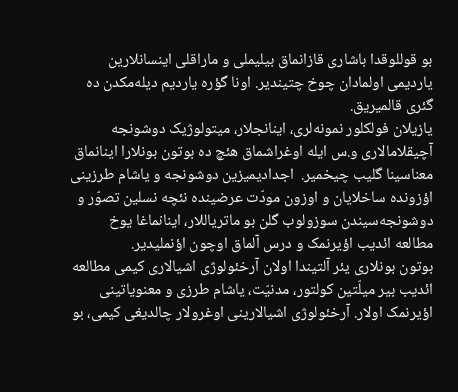بو قوللوقدا باشاری قازانماق بیلیملی و ماراقلی اینسانلارین یاردیمی اولمادان چوخ چتیندیر. اونا گؤره یاردیم دیله‌مکدن ده گئری قالمیریق.
یازیلان فولکلور نمونه‌لری، اینانجلار، میتولوژیک دوشونجه آچیقلامالاری و.س ایله اوغراشماق هئچ‌ ده بوتون بونلارا اینانماق معناسینا گلیب چیخمیر.  اجدادیمیزین دوشونجه و یاشام طرزینی اؤزونده ساخلایان و اوزون مودّت عرضینده نئچه نسلین تصوّر و دوشونجه‌سیندن سوزولوب گلن بو ماتریاللار، اینانماغا یوخ مطالعه ائدیب اؤیرنمک و درس آلماق اوچون اؤنملیدیر.
بوتون بونلاری یئر آلتیندا اولان آرخئولوژی اشیالاری کیمی مطالعه ائدیب بیر میلّتین کولتور، مدنیّت، یاشام طرزی و معنویاتینی اؤیرنمک اولار. آرخئولوژی اشیالارینی اوغرولار چالدیغی کیمی، بو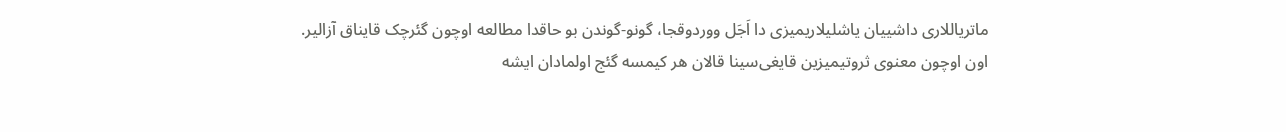ماتریاللاری داشییان یاشلیلاریمیزی دا اَجَل ووردوقجا، گونو-گوندن بو حاقدا مطالعه اوچون گئرچک قایناق آزالیر. اون اوچون معنوی ثروتیمیزین قایغی‌سینا قالان هر کیمسه گئج اولمادان ایشه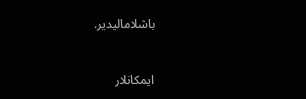باشلامالیدیر.


ایمکانلار